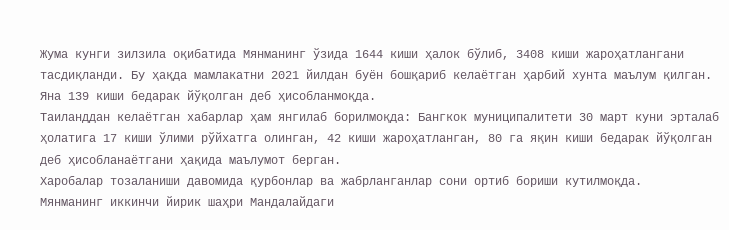Жума кунги зилзила оқибатида Мянманинг ўзида 1644 киши ҳалок бўлиб, 3408 киши жароҳатлангани тасдиқланди. Бу ҳақда мамлакатни 2021 йилдан буён бошқариб келаётган ҳарбий хунта маълум қилган. Яна 139 киши бедарак йўқолган деб ҳисобланмоқда.
Таиланддан келаётган хабарлар ҳам янгилаб борилмоқда: Бангкок муниципалитети 30 март куни эрталаб ҳолатига 17 киши ўлими рўйхатга олинган, 42 киши жароҳатланган, 80 га яқин киши бедарак йўқолган деб ҳисобланаётгани ҳақида маълумот берган.
Харобалар тозаланиши давомида қурбонлар ва жабрланганлар сони ортиб бориши кутилмоқда.
Мянманинг иккинчи йирик шаҳри Мандалайдаги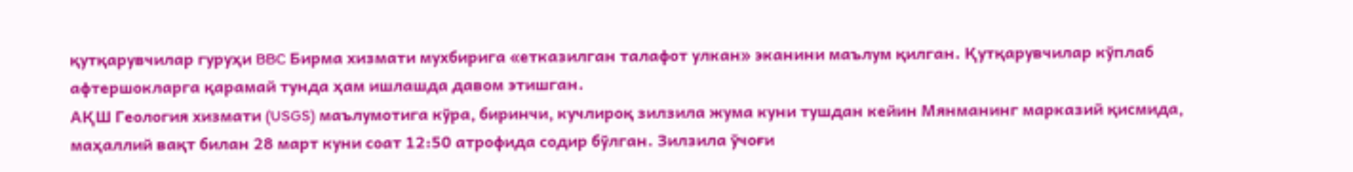қутқарувчилар гуруҳи BBC Бирма хизмати мухбирига «етказилган талафот улкан» эканини маълум қилган. Қутқарувчилар кўплаб афтершокларга қарамай тунда ҳам ишлашда давом этишган.
АҚШ Геология хизмати (USGS) маълумотига кўра, биринчи, кучлироқ зилзила жума куни тушдан кейин Мянманинг марказий қисмида, маҳаллий вақт билан 28 март куни соат 12:50 атрофида содир бўлган. Зилзила ўчоғи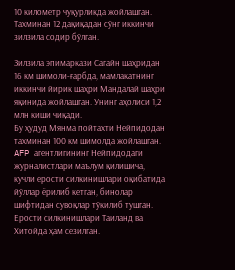10 километр чуқурликда жойлашган.
Тахминан 12 дақиқадан сўнг иккинчи зилзила содир бўлган.

Зилзила эпимаркази Сагайн шаҳридан 16 км шимоли-ғарбда, мамлакатнинг иккинчи йирик шаҳри Мандалай шаҳри яқинида жойлашган. Унинг аҳолиси 1,2 млн киши чиқади.
Бу ҳудуд Мянма пойтахти Нейпидодан тахминан 100 км шимолда жойлашган. AFP агентлигининг Нейпидодаги журналистлари маълум қилишича, кучли ерости силкинишлари оқибатида йўллар ёрилиб кетган, бинолар шифтидан сувоқлар тўкилиб тушган.
Ерости силкинишлари Таиланд ва Хитойда ҳам сезилган.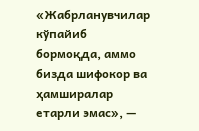«Жабрланувчилар кўпайиб бормоқда, аммо бизда шифокор ва ҳамширалар етарли эмас», —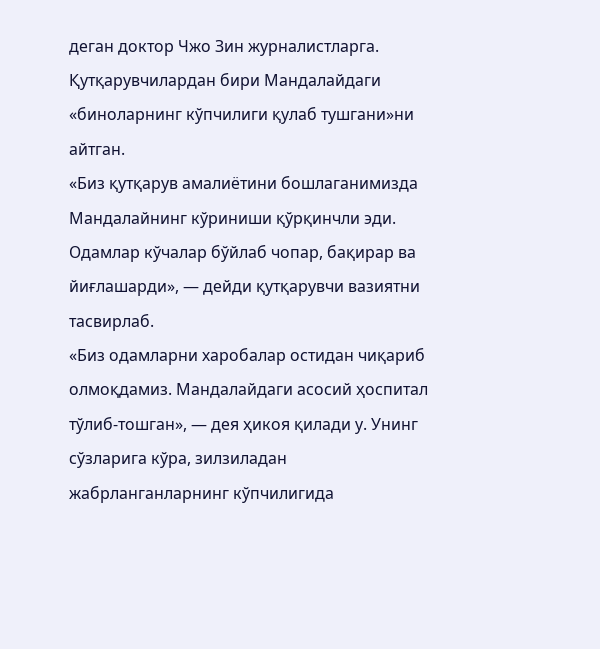деган доктор Чжо Зин журналистларга.
Қутқарувчилардан бири Мандалайдаги «биноларнинг кўпчилиги қулаб тушгани»ни айтган.
«Биз қутқарув амалиётини бошлаганимизда Мандалайнинг кўриниши қўрқинчли эди. Одамлар кўчалар бўйлаб чопар, бақирар ва йиғлашарди», — дейди қутқарувчи вазиятни тасвирлаб.
«Биз одамларни харобалар остидан чиқариб олмоқдамиз. Мандалайдаги асосий ҳоспитал тўлиб-тошган», — дея ҳикоя қилади у. Унинг сўзларига кўра, зилзиладан жабрланганларнинг кўпчилигида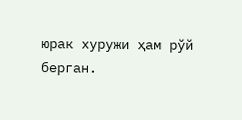юрак хуружи ҳам рўй берган.